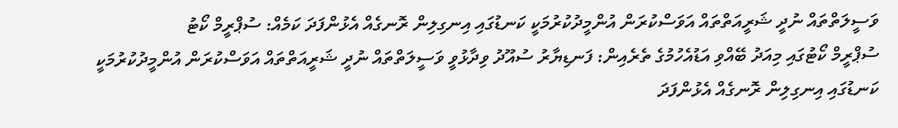ވަސީލަތްތައް ނުދީ ޝަރީއަތްތައް އަވަސްކުރަން އުންމީދުކުރުމަކީ ކަނޑުގައި އިނގިލިން ރޮނގެއް އެޅުންފަދަ ކަމެއް: ސުޕްރީމް ކޯޓު
ސުޕްރީމް ކޯޓުގައި މިއަދު ބޭއްވި އަޑުއެހުމުގެ ތެރެއިން: ފަނޑިޔާރު ސުއޫދު ވިދާޅުވީ ވަސީލަތްތައް ނުދީ ޝަރީއަތްތައް އަވަސްކުރަން އުންމީދުކުރުމަކީ ކަނޑުގައި އިނގިލިން ރޮނގެއް އެޅުންފަދަ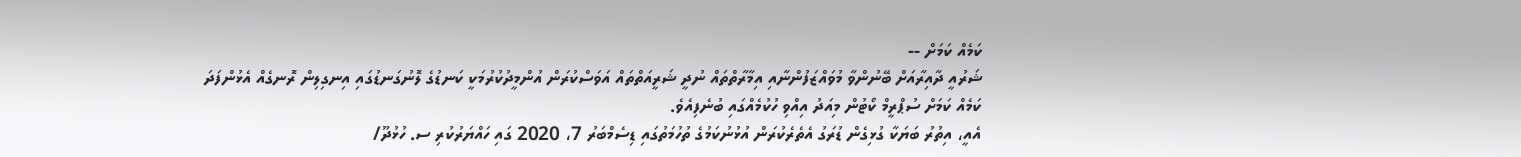ކަމެއް ކަމަށް --
ޝަރުއީ ދާއިރާއަށް ބޭނުންވާ މުވައްޒަފުންނާއި އިމާރާތްތައް ނުދީ ޝަރީއަތްތައް އަވަސްކުރަން އުންމީދުކުރުމަކީ ކަނޑުގެ ލޮނުގަނޑުގައި އިނގިލިން ރޮނގެއް އެޅުންފަދަ ކަމެއް ކަމަށް ސުޕްރީމް ކޯޓުން މިއަދު އިއްވި ހުކުމެއްގައި ބުނެފިއެވެ.
އެއީ، އިތުރު ބަޔަކާ ގުޅިގެން ޑުރަގު އެތެރެކުރަން އުޅުނުކަމުގެ ތުހުމަތުގައި ޑިސެމްބަރު 7، 2020 ގައި ހައްޔަރުކުރި ސ. ހުޅުދޫ/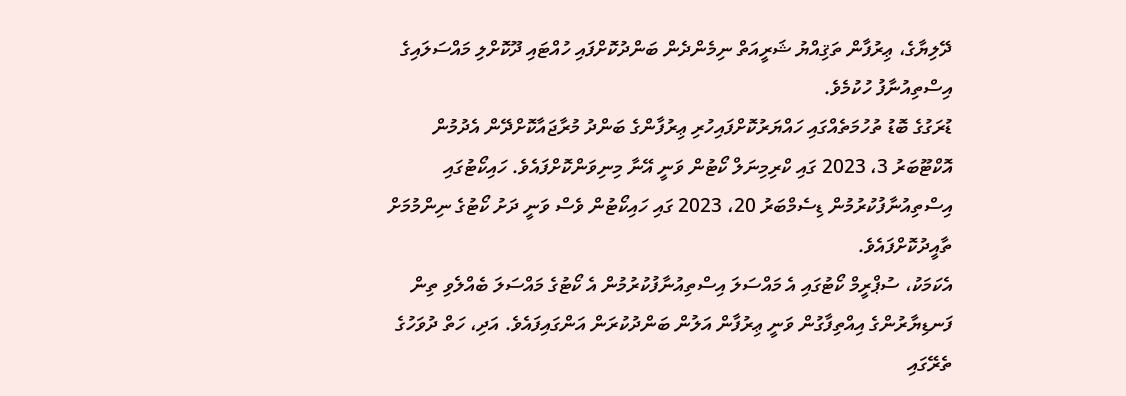ދޭލިޔާގެ، ޢިރުފާން ތަޤިއްޔު ޝަރީއަތް ނިމެންދެން ބަންދުކޮށްފައި ހުއްޓައި ދޫކޮށްލި މައްސަލައިގެ އިސްތިއުނާފު ހުކުމެވެ.
ޑުރަގުގެ ބޮޑު ތުހުމަތެއްގައި ހައްޔަރުކޮށްފައިހުރި ޢިރުފާންގެ ބަންދު މުރާޖައާކޮށްދޭން އެދުމުން އޮކްޓޫބަރު 3، 2023 ގައި ކްރިމިނަލް ކޯޓުން ވަނީ އޭނާ މިނިވަންކޮށްފައެވެ. ހައިކޯޓުގައި އިސްތިއުނާފުކުރުމުން ޑިސެމްބަރު 20، 2023 ގައި ހައިކޯޓުން ވެސް ވަނީ ދަށު ކޯޓުގެ ނިންމުމަށް ތާއީދުކޮށްފައެވެ.
އެކަމަކު، ސުޕްރީމް ކޯޓުގައި އެ މައްސަލަ އިސްތިއުނާފުކުރުމުން އެ ކޯޓުގެ މައްސަލަ ބެއްލެވި ތިން ފަނޑިޔާރުންގެ އިއްތިފާގުން ވަނީ ޢިރުފާން އަލުން ބަންދުކުރަން އަންގައިފައެވެ. އަދި، ހަތް ދުވަހުގެ ތެރޭގައި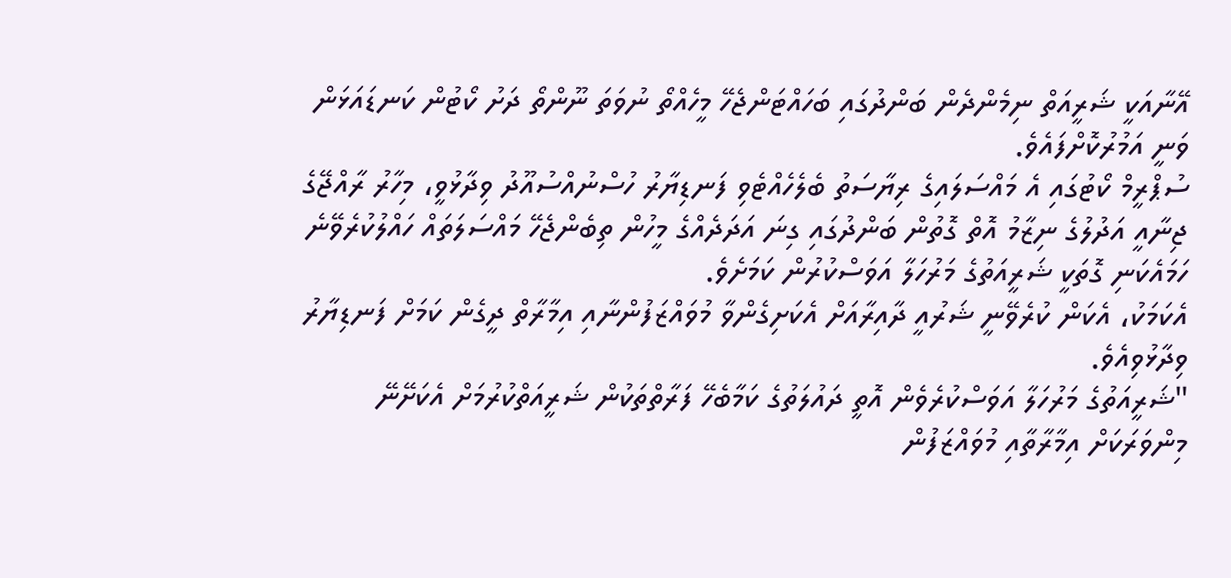އޭނާއަކީ ޝަރީއަތް ނިމެންދެން ބަންދުގައި ބަހައްޓަންޖެހޭ މީހެއްތޯ ނުވަތަ ނޫންތޯ ދަށު ކޯޓުން ކަނޑައަޅަން ވަނީ އަމުރުކޮށްފައެވެ.
ސުޕްރީމް ކޯޓުގައި އެ މައްސަލައިގެ ރިޔާސަތު ބެލެހެއްޓެވި ފަނޑިޔާރު ހުސްނުއްސުއޫދު ވިދާޅުވީ، މިހާރު ރާއްޖޭގެ ޖިނާއީ އަދުލުގެ ނިޒާމު އޮތް ގޮތުން ބަންދުގައި ގިނަ އަދަދެއްގެ މީހުން ތިބެންޖެހޭ މައްސަލަތައް ހައްލުކުރެވޭނެ ހަމައެކަނި ގޮތަކީ ޝަރީއަތުގެ މަރުހަލާ އަވަސްކުރުން ކަމަށެވެ.
އެކަމަކު، އެކަން ކުރެވޭނީ ޝަރުއީ ދާއިރާއަށް އެކަށިގެންވާ މުވައްޒަފުންނާއި އިމާރާތް ދީގެން ކަމަށް ފަނޑިޔާރު ވިދާޅުވިއެވެ.
"ޝަރީއަތުގެ މަރުހަލާ އަވަސްކުރެވެން އޮތީ ދައުލަތުގެ ކަމާބެހޭ ފަރާތްތަކުން ޝަރީއަތްކުރުމަށް އެކަށޭނޭ މިންވަރަކަށް އިމާރާތާއި މުވައްޒަފުން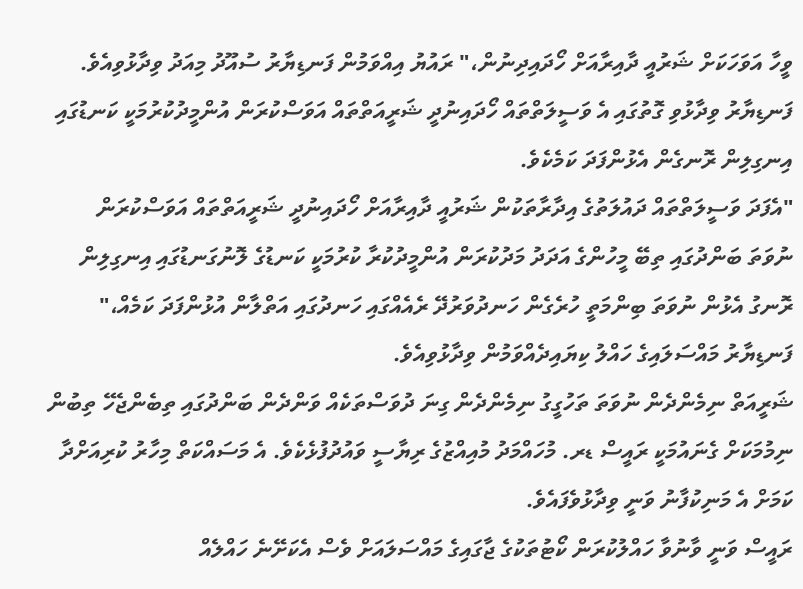ވީހާ އަވަހަކަށް ޝަރުއީ ދާއިރާއަށް ހޯދައިދިނުން،" ރައުޔު އިއްވަމުން ފަނޑިޔާރު ސުއޫދު މިއަދު ވިދާޅުވިއެވެ.
ފަނޑިޔާރު ވިދާޅުވި ގޮތުގައި އެ ވަސީލަތްތައް ހޯދައިނުދީ ޝަރީއަތްތައް އަވަސްކުރަން އުންމީދުކުރުމަކީ ކަނޑުގައި އިނގިލިން ރޮނގެން އެޅުންފަދަ ކަމެކެވެ.
"އެފަދަ ވަސީލަތްތައް ދައުލަތުގެ އިދާރާތަކުން ޝަރުއީ ދާއިރާއަށް ހޯދައިނުދީ ޝަރީއަތްތައް އަވަސްކުރަން ނުވަތަ ބަންދުގައި ތިބޭ މީހުންގެ އަދަދު މަދުކުރަން އުންމީދުކުރާ ކުރުމަކީ ކަނޑުގެ ލޮނުގަނޑުގައި އިނގިލިން ރޮނގު އެޅުން ނުވަތަ ބިންމަތީ ހުރެގެން ހަނދުވަރުދޭ ރެއެއްގައި ހަނދުގައި އަތްލާން އުޅުންފަދަ ކަމެއް،" ފަނޑިޔާރު މައްސަލައިގެ ހައްލު ކިޔައިދެއްވަމުން ވިދާޅުވިއެވެ.
ޝަރީއަތް ނިމެންދެން ނުވަތަ ތަހުގީގު ނިމެންދެން ގިނަ ދުވަސްތަކެއް ވަންދެން ބަންދުގައި ތިބެންޖެހޭ ތިބުން ނިމުމަކަށް ގެނައުމަކީ ރައީސް ޑރ. މުހައްމަދު މުއިއްޒުގެ ރިޔާސީ ވައުދުފުޅެކެވެ. އެ މަސައްކަތް މިހާރު ކުރިއަށްދާ ކަމަށް އެ މަނިކުފާނު ވަނީ ވިދާޅުވެފައެވެ.
ރައީސް ވަނީ ވާނުވާ ހައްލުކުރަން ކޯޓުތަކުގެ ޖާގައިގެ މައްސަލައަށް ވެސް އެކަށޭނެ ހައްލެއް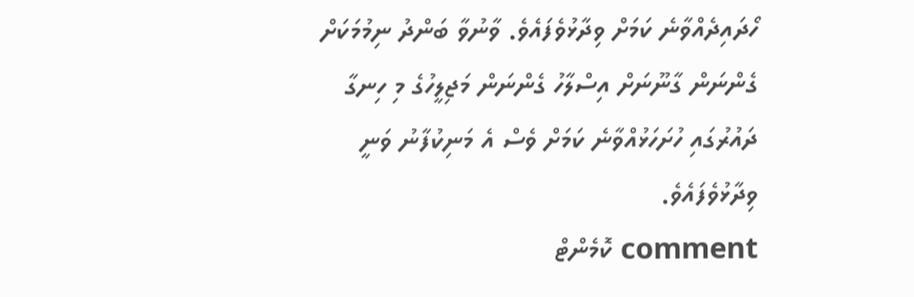ހޯދައިދެއްވާނެ ކަމަށް ވިދާޅުވެފައެވެ. ވާނުވާ ބަންދު ނިމުމަކަށް ގެންނަން ގާނޫނަށް އިސްލާހު ގެންނަން މަޖިލީހުގެ މި ހިނގާ ދައުރުގައި ހުށަހަޅުއްވާނެ ކަމަށް ވެސް އެ މަނިކުފާނު ވަނީ ވިދާޅުވެފައެވެ.
comment ކޮމެންޓް